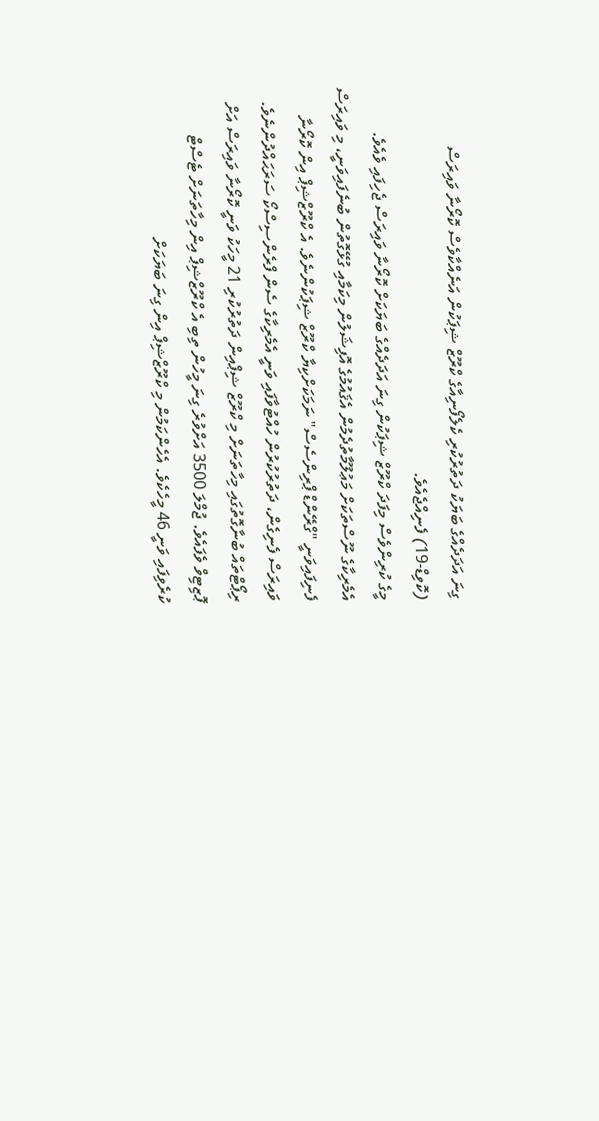ގިނަ އަދަދެއްގެ ބަޔަކު ދަތުރުކުރި ކެލެފޯނިއާގެ ކްރޫޒް ޝިޕަކުން އަނެއްކާވެސް ކޮރޯނާ ވައިރަސް (ކޮވިޑް-19) ފެނިއްޖެއެވެ.
މީގެ ކުރިންވެސް މިފަދަ ކްރޫޒް ޝިޕަކުން ގިނަ އަދަދެއްގެ ބަޔަކަށް ކޮރޯނާ ވައިރަސް ޖެހިފައި ވެއެވެ.
އެމެރިކާގެ ނޫސްތަކަށް މަޢުލޫމާތުދެމުން އެޤައުމުގެ އޮފިޝަލުން މިކަމާއި ގުޅޭގޮތުން ބުނެފައިވަނީ، މި ވައިރަސް ފެނިފައިވަނީ "ގްރޭންޑް ޕްރިންސެސް" ނަމަކަށްކިޔާ ކްރޫޒް ޝިޕަކުންނެވެ. އެ ކްރޫޒްޝިޕް އިން ކޮރޯނާ ވައިރަސް ފެނިގެން، ދަތުރުކުރުން ހުއްޓުވާފައި ވަނީ އެމެރިކާގެ ސެން ފްރެންސިސްކޯ ސަރަޙައްދުންނެވެ.
ރިޕޯޓްތައް ބުނާގޮތުގައި މިހާތަނަށް މި ކްރޫޒް ޝިޕްއިން ދަތުރުކުރި 21 މީހަކު ވަނީ ކޮރޯނާ ވައިރަސް އަށް ޕޮޒިޓިވް ވެފައެވެ. ޖުމްލަ 3500 އަށްވުރެ ގިނަ މީހުން ތިބި އެ ކްރޫޒްޝިޕް އިން މިހާތަނަށް ޓެސްޓް ކުރެވިފައި ވަނީ 46 މީހެކެވެ. އެހެންކަމުން މި ކްރޫޒްޝިޕް އިން ގިނަ ބަޔަކަށް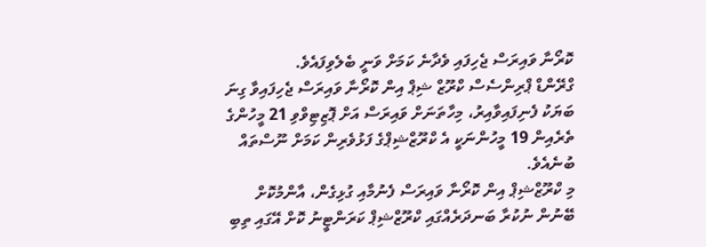ކޮރޯނާ ވައިރަސް ޖެހިފައި ވެދާނެ ކަމަށް ވަނީ ބެލެވިފައެވެ.
ގްރޭންޑް ޕްރިންސެސް ކްރޫޒް ޝިޕް އިން ކޮރޯނާ ވައިރަސް ޖެހިފައިވާ ގިނަ ބަޔަކު ފެނިފައިވާއިރު، މިހާތަނަށް ވައިރަސް އަށް ޕޮޒިޓިވްވި 21 މީހުންގެ ތެރެއިން 19 މީހުންނަކީ އެ ކްރޫޒްޝިޕްގެ ފަޅުވެރިން ކަމަށް ނޫސްތައް ބުނެއެވެ.
މި ކްރޫޒްޝިޕް އިން ކޮރޯނާ ވައިރަސް ފެނުމާއި ގުޅިގެން، އާންމުކޮށް ބޭނުން ނުކުރާ ބަނދަރެއްގައި ކްރޫޒްޝިޕް ކަރަންޓީނު ކޮށް އޭގައި ތިބި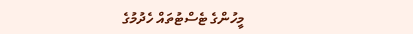މީހުންގެ ޓެސްޓުތައް ހެދުމުގެ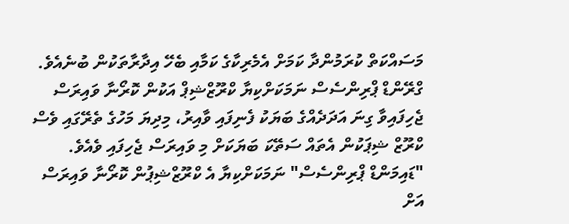މަސައްކަތް ކުރަމުންދާ ކަމަށް އެމެރިކާގެ ކަމާއި ބެހޭ އިދާރާތަކުން ބުނެއެވެ.
ގްރޭންޑް ޕްރިންސެސް ނަމަކަށްކިޔާ ކްރޫޒްޝިޕް އަކުން ކޮރޯނާ ވައިރަސް ޖެހިފައިވާ ގިނަ އަދަދެއްގެ ބަޔަކު ފެނިފައި ވާއިރު، މިދިޔަ މަހުގެ ތެރޭގައި ވެސް ކްރޫޒް ޝިޕަކުން އެތައް ސަތޭކަ ބަޔަކަށް މި ވައިރަސް ޖެހިފައި ވެއެވެ. "ޑައިމަންޑް ޕްރިންސެސް" ނަމަކަށްކިޔާ އެ ކްރޫޒްޝިޕުން ކޮރޯނާ ވައިރަސް އަށް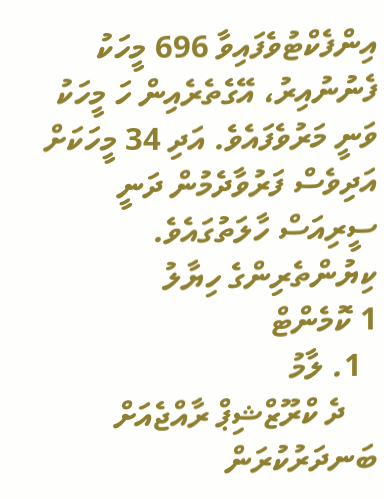އިންފެކްޓުވެފައިވާ 696 މީހަކު ފެނުނުއިރު، އޭގެތެރެއިން ހަ މީހަކު ވަނީ މަރުވެފައެވެ. އަދި 34 މީހަކަށް އަދިވެސް ފަރުވާދެމުން ދަނީ ސީރިއަސް ހާލަތުގައެވެ.
ކިޔުންތެރިންގެ ހިޔާލު
1 ކޮމެންޓް
  1. ލާމު
    ދެ ކްރޫޒްޝިޕް ރާއްޖެއަށް ބަނދަރުކުރަން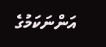އަންނަކަމުގެ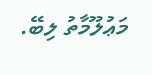މަޢުލޫމާތު ލިބޭ.